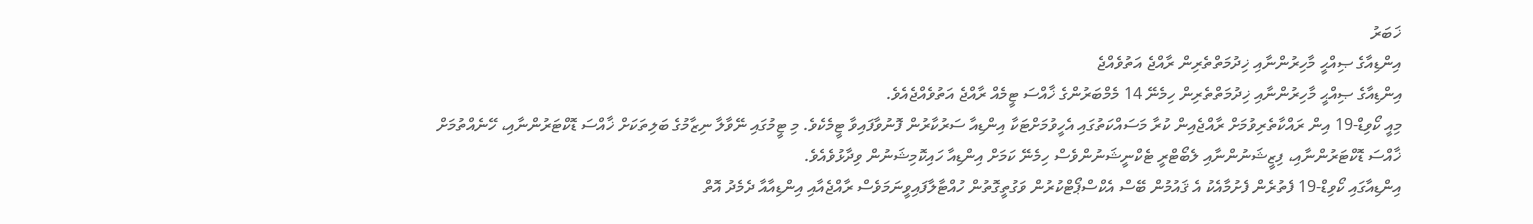ޚަބަރު
އިންޑިއާގެ ޞިއްޙީ މާހިރުންނާއި ޚިދުމަތްތެރިން ރާއްޖެ އަތުވެއްޖެ
އިންޑިއާގެ ޞިއްޙީ މާހިރުންނާއި ޚިދުމަތްތެރިން ހިމެނޭ 14 މެމްބަރުންގެ ޚާއްސަ ޓީމެއް ރާއްޖެ އަތުވެއްޖެއެވެ.
މިއީ ކޯވިޑް-19 އިން ރައްކާތެރިވުމަށް ރާއްޖެއިން ކުރާ މަސައްކަތުގައި އެހީވުމަށްޓަކާ އިންޑިއާ ސަރުކާރުން ފޮނުވާފައިވާ ޓީމެކެވެ. މި ޓީމުގައި ނޭވާލާ ނިޒާމުގެ ބަލިތަކަށް ޚާއްސަ ޑޮކްޓަރުންނާއި، ހޭނެއްތުމަށް ޚާއްސަ ޑޮކްޓަރުންނާއި، ފިޒީޝަނުންނާއި ލެބޯޓްރީ ޓެކްނީޝަނުންވެސް ހިމެނޭ ކަމަށް އިންޑިއާ ހައިކޮމިޝަނުން ވިދާޅުވެއެވެ.
އިންޑިއާގައި ކޯވިޑް-19 ފެތުރެން ފެށުމާއެކު އެ ޤައުމުން ބޭސް އެކްސްޕޯޓްކުރުން ވަގުތީގޮތުން ހުއްޓާލާފައިވީނަމަވެސް ރާއްޖެއާއި އިންޑިއާއާ ދެމެދު އޮތް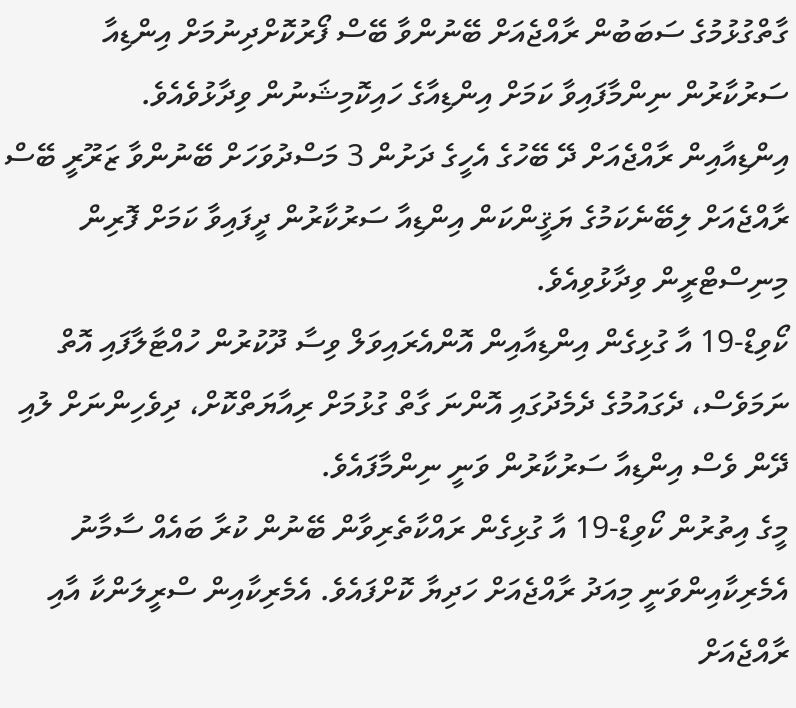ގާތްގުޅުމުގެ ސަބަބުން ރާއްޖެއަށް ބޭނުންވާ ބޭސް ފޯރުކޮށްދިނުމަށް އިންޑިއާ ސަރުކާރުން ނިންމާފައިވާ ކަމަށް އިންޑިއާގެ ހައިކޮމިޝަނުން ވިދާޅުވެއެވެ.
އިންޑިއާއިން ރާއްޖެއަށް ދޭ ބޭހުގެ އެހީގެ ދަށުން 3 މަސްދުވަހަށް ބޭނުންވާ ޒަރޫރީ ބޭސް ރާއްޖެއަށް ލިބޭނެކަމުގެ ޔަޤީންކަން އިންޑިއާ ސަރުކާރުން ދީފައިވާ ކަމަށް ފޮރިން މިނިސްޓްރީން ވިދާޅުވިއެވެ.
ކޯވިޑް-19 އާ ގުޅިގެން އިންޑިއާއިން އޮންއެރައިވަލް ވިސާ ދޫކުރުން ހުއްޓާލާފައި އޮތް ނަމަވެސް، ދެގައުމުގެ ދެމެދުގައި އޮންނަ ގާތް ގުޅުމަށް ރިއާޔަތްކޮށް، ދިވެހިންނަށް ލުއި ދޭން ވެސް އިންޑިއާ ސަރުކާރުން ވަނީ ނިންމާފައެވެ.
މީގެ އިތުރުން ކޯވިޑް-19 އާ ގުޅިގެން ރައްކާތެރިވާން ބޭނުން ކުރާ ބައެއް ސާމާނު އެމެރިކާއިންވަނީ މިއަދު ރާއްޖެއަށް ހަދިޔާ ކޮށްފައެވެ. އެމެރިކާއިން ސްރީލަންކާ އާއި ރާއްޖެއަށް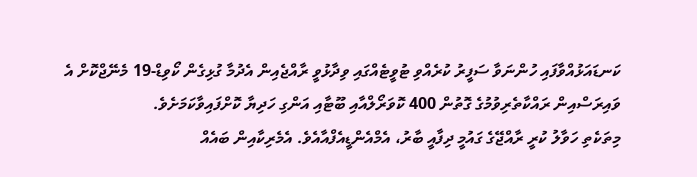ކަނޑައަޅުއްވާފައި ހުންނަވާ ސަފީރު ކުރެއްވި ޓުވީޓެއްގައި ވިދާޅުވީ ރާއްޖެއިން އެދުމާ ގުޅިގެން ކޯވިޑް-19 މެނޭޖްކޮށް އެ ވައިރަސްއިން ރައްކާތެރިވުމުގެ ގޮތުން 400 ކޮވަރޯލްއާއި ބޫޓާއި އަންގި ހަދިޔާ ކޮށްފައިވާކަމަށެވެ.
މިތަކެތި ހަވާލު ކުރީ ރާއްޖޭގެ ގައުމީ ދިފާއީ ބާރު، އެމްއެންޑީއެފްއާއެވެ. އެމެރިކާއިން ބައެއް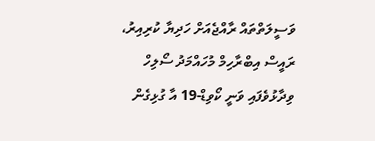ވަސީލަތްތައް ރާއްޖެއަށް ހަދިޔާ ކުރިއިރު، ރައީސް އިބްރާހިމް މުހައްމަދު ސޯލިހް ވިދާޅުވެފައި ވަނީ ކޯވިޑް-19 އާ ގުޅިގެން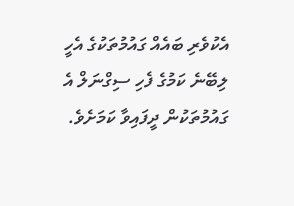އެކުވެރި ބައެއް ގައުމުތަކުގެ އެހީ ލިބޭނެ ކަމުގެ ފެހި ސިގްނަލް އެ ގައުމުތަކުން ދީފައިވާ ކަމަށެވެ.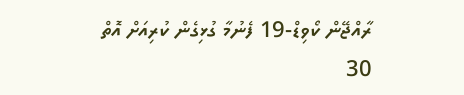ރާއްޖޭން ކޯވިޑް-19 ފެނުމާ ގުޅިގެން ކުރިއަށް އޮތް 30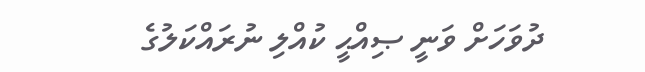ދުވަހަށް ވަނީ ޞިއްޙީ ކުއްލި ނުރައްކަލުގެ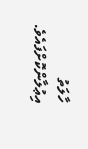ހާލަތު އިޢުލާންކޮށްފައެވެ.